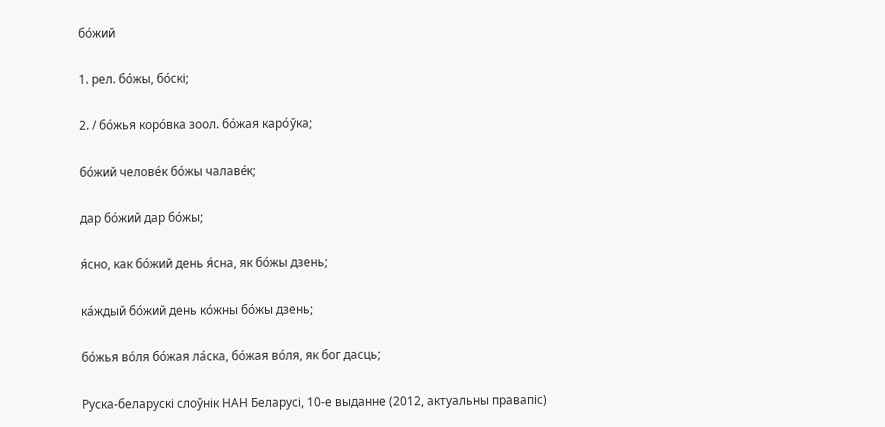бо́жий

1. рел. бо́жы, бо́скі;

2. / бо́жья коро́вка зоол. бо́жая каро́ўка;

бо́жий челове́к бо́жы чалаве́к;

дар бо́жий дар бо́жы;

я́сно, как бо́жий день я́сна, як бо́жы дзень;

ка́ждый бо́жий день ко́жны бо́жы дзень;

бо́жья во́ля бо́жая ла́ска, бо́жая во́ля, як бог дасць;

Руска-беларускі слоўнік НАН Беларусі, 10-е выданне (2012, актуальны правапіс)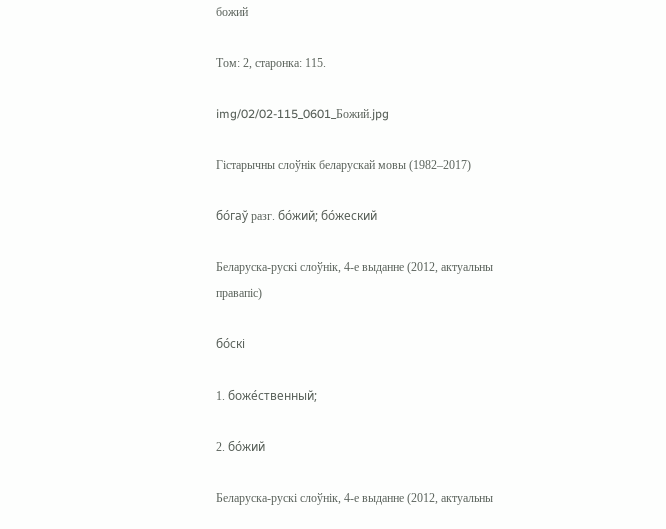божий

Том: 2, старонка: 115.

img/02/02-115_0601_Божий.jpg

Гістарычны слоўнік беларускай мовы (1982–2017)

бо́гаў разг. бо́жий; бо́жеский

Беларуска-рускі слоўнік, 4-е выданне (2012, актуальны правапіс)

бо́скі

1. боже́ственный;

2. бо́жий

Беларуска-рускі слоўнік, 4-е выданне (2012, актуальны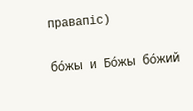правапіс)

бо́жы и Бо́жы бо́жий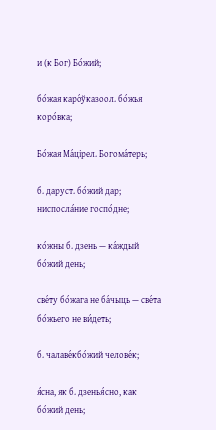и (к Бог) Бо́жий;

бо́жая каро́ўказоол. бо́жья коро́вка;

Бо́жая Ма́цірел. Богома́терь;

б. даруст. бо́жий дар; ниспосла́ние госпо́дне;

ко́жны б. дзень — ка́ждый бо́жий день;

све́ту бо́жага не ба́чыць — све́та бо́жьего не ви́деть;

б. чалаве́кбо́жий челове́к;

я́сна, як б. дзенья́сно, как бо́жий день;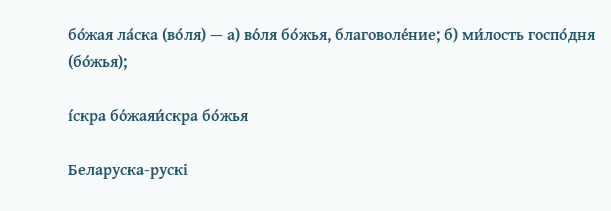бо́жая ла́ска (во́ля) — а) во́ля бо́жья, благоволе́ние; б) ми́лость госпо́дня (бо́жья);

і́скра бо́жаяи́скра бо́жья

Беларуска-рускі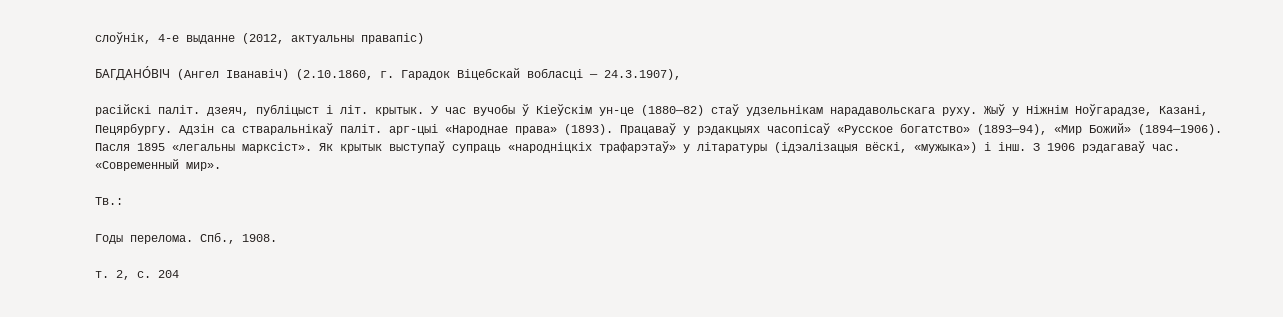слоўнік, 4-е выданне (2012, актуальны правапіс)

БАГДАНО́ВІЧ (Ангел Іванавіч) (2.10.1860, г. Гарадок Віцебскай вобласці — 24.3.1907),

расійскі паліт. дзеяч, публіцыст і літ. крытык. У час вучобы ў Кіеўскім ун-це (1880—82) стаў удзельнікам нарадавольскага руху. Жыў у Ніжнім Ноўгарадзе, Казані, Пецярбургу. Адзін са стваральнікаў паліт. арг-цыі «Народнае права» (1893). Працаваў у рэдакцыях часопісаў «Русское богатство» (1893—94), «Мир Божий» (1894—1906). Пасля 1895 «легальны марксіст». Як крытык выступаў супраць «народніцкіх трафарэтаў» у літаратуры (ідэалізацыя вёскі, «мужыка») і інш. З 1906 рэдагаваў час. «Современный мир».

Тв.:

Годы перелома. Спб., 1908.

т. 2, с. 204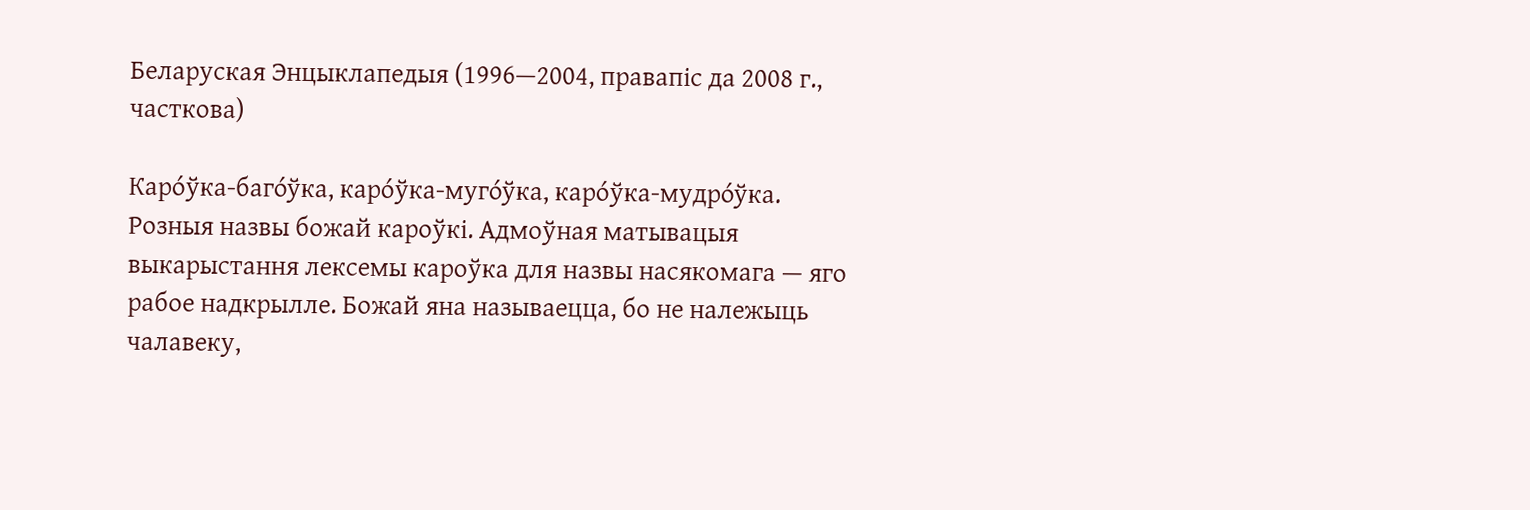Беларуская Энцыклапедыя (1996—2004, правапіс да 2008 г., часткова)

Каро́ўка-баго́ўка, каро́ўка‑муго́ўка, каро́ўка‑мудро́ўка. Розныя назвы божай кароўкі. Адмоўная матывацыя выкарыстання лексемы кароўка для назвы насякомага — яго рабое надкрылле. Божай яна называецца, бо не належыць чалавеку,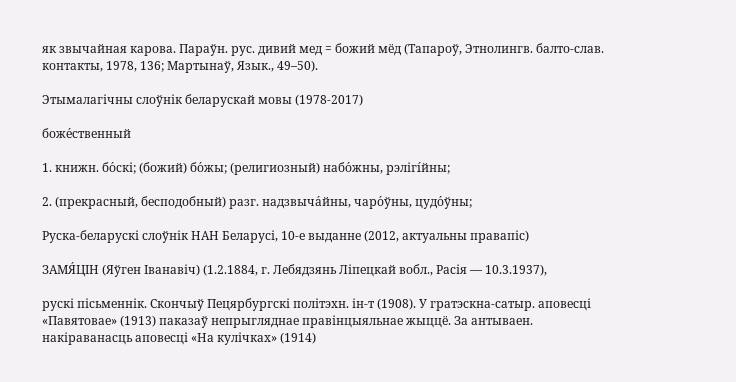як звычайная карова. Параўн. рус. дивий мед = божий мёд (Тапароў, Этнолингв. балто-слав. контакты, 1978, 136; Мартынаў, Язык., 49–50).

Этымалагічны слоўнік беларускай мовы (1978-2017)

боже́ственный

1. книжн. бо́скі; (божий) бо́жы; (религиозный) набо́жны, рэлігі́йны;

2. (прекрасный, бесподобный) разг. надзвыча́йны, чаро́ўны, цудо́ўны;

Руска-беларускі слоўнік НАН Беларусі, 10-е выданне (2012, актуальны правапіс)

ЗАМЯ́ЦІН (Яўген Іванавіч) (1.2.1884, г. Лебядзянь Ліпецкай вобл., Расія — 10.3.1937),

рускі пісьменнік. Скончыў Пецярбургскі політэхн. ін-т (1908). У гратэскна-сатыр. аповесці «Павятовае» (1913) паказаў непрыгляднае правінцыяльнае жыццё. За антываен. накіраванасць аповесці «На кулічках» (1914)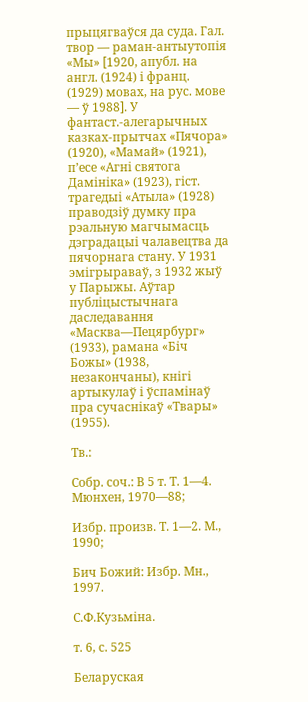прыцягваўся да суда. Гал. твор — раман-антыутопія «Мы» [1920, апубл. на англ. (1924) і франц. (1929) мовах, на рус. мове — ў 1988]. У фантаст.-алегарычных казках-прытчах «Пячора» (1920), «Мамай» (1921), п’есе «Агні святога Дамініка» (1923), гіст. трагедыі «Атыла» (1928) праводзіў думку пра рэальную магчымасць дэградацыі чалавецтва да пячорнага стану. У 1931 эмігрыраваў, з 1932 жыў у Парыжы. Аўтар публіцыстычнага даследавання «Масква—Пецярбург» (1933), рамана «Біч Божы» (1938, незакончаны), кнігі артыкулаў і ўспамінаў пра сучаснікаў «Твары» (1955).

Тв.:

Собр. соч.: В 5 т. Т. 1—4. Мюнхен, 1970—88;

Избр. произв. Т. 1—2. М., 1990;

Бич Божий: Избр. Мн., 1997.

С.Ф.Кузьміна.

т. 6, с. 525

Беларуская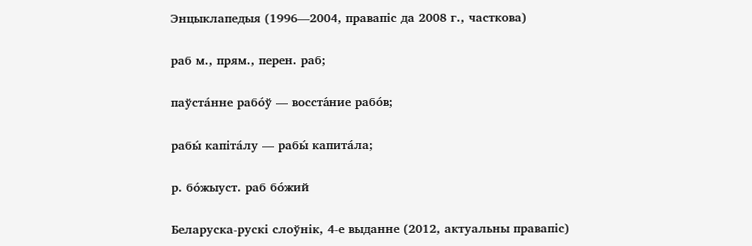Энцыклапедыя (1996—2004, правапіс да 2008 г., часткова)

раб м., прям., перен. раб;

паўста́нне рабо́ў — восста́ние рабо́в;

рабы́ капіта́лу — рабы́ капита́ла;

р. бо́жыуст. раб бо́жий

Беларуска-рускі слоўнік, 4-е выданне (2012, актуальны правапіс)